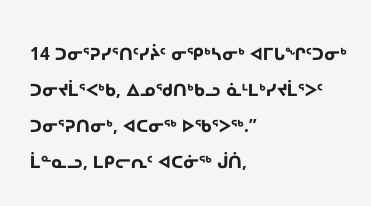14 ᑐᓂᕐᕈᓯᕐᑎᑦᓯᔩᑦ ᓂᕿᒃᓴᓂᒃ ᐊᒥᒐᖏᑦᑐᓂᒃ ᑐᓂᔪᒫᕐᐸᒃᑲ, ᐃᓄᖁᑎᒃᑲᓗ ᓈᒻᒪᒃᓯᔪᒫᕐᐳᑦ ᑐᓂᕐᕈᑎᓂᒃ, ᐊᑕᓂᖅ ᐅᖃᕐᐳᖅ.”
ᒫᓐᓇᓗ, ᒪᑭᓕᕆᑦ ᐊᑕᓃᖅ ᒎᑏ,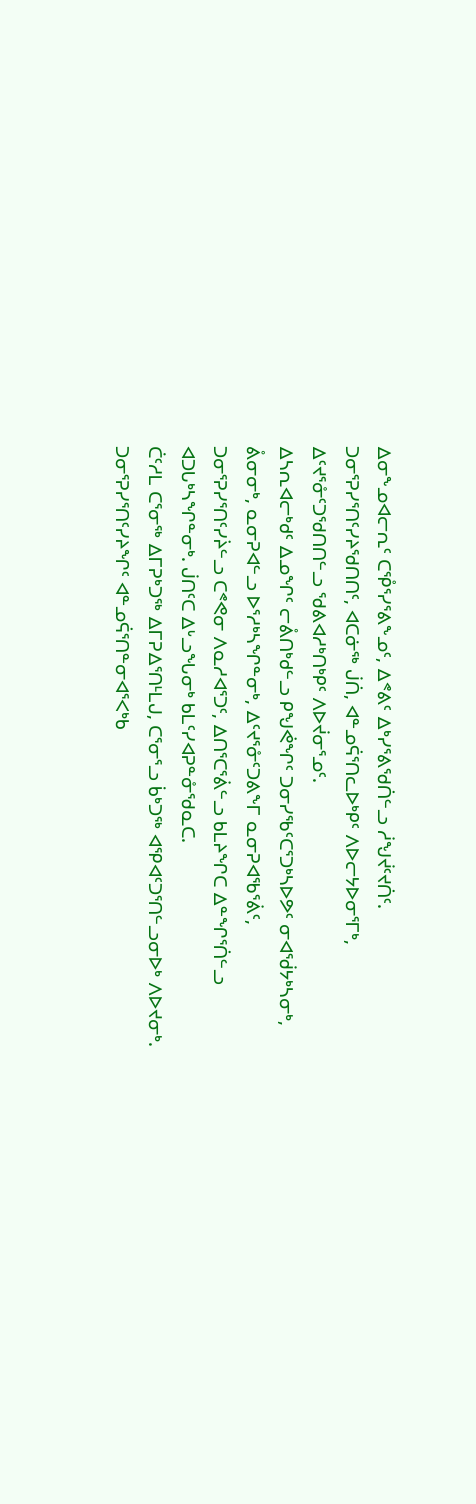ᐃᓂᖕᓄᐊᓕᕆᑦ ᑕᕾᕐᓯᕐᕕᖕᓄᑦ, ᐃᕝᕕᑦ ᐃᒃᓯᕐᕕᖁᑏᓪᓗ ᓲᖑᔫᑦᔪᑏᑦ. ᑐᓂᕐᕈᓯᕐᑎᑦᓯᔨᖁᑎᑎᑦ, ᐊᑕᓃᖅ ᒎᑏ, ᐊᓐᓄᕌᕐᑎᓚᐅᒃᑭᑦ ᐱᐅᓕᔭᐅᓂᕐᒥᒃ, ᐃᑦᔪᕐᓁᑦᑐᖁᑎᑎᓪᓗ ᖁᕕᐊᓱᒃᑎᒃᑭᑦ ᐱᐅᔫᓂᕐᓄᑦ.
ᐃᓴᕆᐊᓕᒃᑯᑦ ᐃᓄᖏᑦ ᓕᕔᑎᒃᑯᓪᓗ ᑭᖑᕚᖏᑦ ᑐᓂᓯᖃᑦᑕᕐᑐᒃᓴᐅᕗᑦ ᓂᐊᖂᔭᒃᓴᓂᒃ, ᕔᓂᓂᒃ, ᓇᓂᕈᐊᓪᓗ ᐅᕐᓱᒃᓴᖏᓐᓂᒃ, ᐃᑦᔪᕐᓁᑦᑐᕕᖕᒥ ᓇᓂᕈᐊᖃᕐᕖᑦ, ᑐᓂᕐᕈᓯᕐᑎᑦᓯᔩᓪᓗ ᑕᕝᕙᓂ ᐱᓇᓱᐊᕐᑐᑦ, ᐃᑎᕐᑕᕐᕖᓪᓗ ᑲᒪᔨᖏᑕ ᐃᓐᖏᕐᑏᓪᓗ ᐊᑐᒐᒃᓴᖏᓐᓂᒃ. ᒎᑎᑦᑕ ᐃᒡᓗᖓᓂᒃ ᑲᒪᑦᓯᐊᕈᓐᓁᖁᓇᑕ.
ᑖᑦᓱᒪ ᑕᕐᓂᖅ ᐃᒥᕈᒃᑐᖅ ᐃᒥᕈᐃᕐᑎᒻᒪᒍ, ᑕᕐᓂᕐᓗ ᑳᒃᑐᖅ ᐊᕿᐊᑦᑐᕐᑎᓪᓗᓂᐅᒃ ᐱᐅᔪᓂᒃ.
ᑐᓂᕐᕈᓯᕐᑎᑦᓯᔨᖏᑦ ᐊᓐᓄᕌᕐᑎᓐᓂᐊᕐᐸᒃᑲ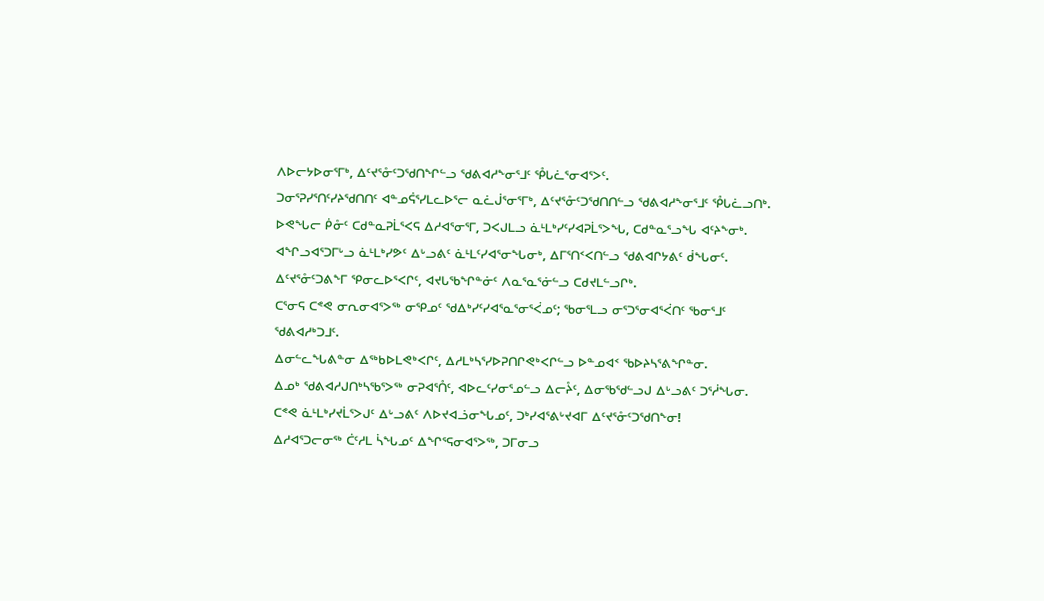ᐱᐅᓕᔭᐅᓂᕐᒥᒃ, ᐃᑦᔪᕐᓁᑦᑐᖁᑎᖏᓪᓗ ᖁᕕᐊᓱᖕᓂᕐᒧᑦ ᕾᒐᓛᕐᓂᐊᕐᐳᑦ.
ᑐᓂᕐᕈᓯᕐᑎᑦᓯᔨᖁᑎᑎᑦ ᐊᓐᓄᕌᕐᓯᒪᓚᐅᕐᓕ ᓇᓛᒎᕐᓂᕐᒥᒃ, ᐃᑦᔪᕐᓁᑦᑐᖁᑎᑎᓪᓗ ᖁᕕᐊᓱᖕᓂᕐᒧᑦ ᕾᒐᓛᓗᑎᒃ.
ᐅᕙᖓᓕ ᑮᓁᑦ ᑕᑯᓐᓇᕈᒫᕐᐸᕋ ᐃᓱᐊᕐᓂᕐᒥ, ᑐᐸᒍᒪᓗ ᓈᒻᒪᒃᓯᑦᓯᐊᕈᒫᕐᐳᖓ, ᑕᑯᓐᓇᕐᓗᖓ ᐊᑦᔨᖕᓂᒃ.
ᐊᖏᓗᐊᕐᑐᒥᒡᓗ ᓈᒻᒪᒃᓯᕗᑦ ᐃᒡᓗᕕᑦ ᓈᒻᒪᑦᓯᐊᕐᓂᖓᓂᒃ, ᐃᒥᕐᑎᑉᐸᑎᓪᓗ ᖁᕕᐊᒋᔭᕕᑦ ᑰᖓᓂᑦ.
ᐃᑦᔪᕐᓁᑦᑐᕕᖕᒥ ᕿᓂᓚᐅᕐᐸᒋᑦ, ᐊᔪᒐᖃᖏᓐᓃᑦ ᐱᓇᕐᓇᕐᓃᓪᓗ ᑕᑯᔪᒪᓪᓗᒋᒃ.
ᑕᕐᓂᕋ ᑕᕝᕙ ᓂᕆᓂᐊᕐᐳᖅ ᓂᕿᓄᑦ ᖁᐃᒃᓯᑦᓯᐊᕐᓇᕐᓂᕐᐹᓄᑦ; ᖃᓂᕐᒪᓗ ᓂᕐᑐᕐᓂᐊᕐᐹᑎᑦ ᖃᓂᕐᒧᑦ ᖁᕕᐊᓱᒃᑐᒧᑦ.
ᐃᓂᓪᓚᖓᕕᓐᓂ ᐃᖅᑲᐅᒪᕙᒃᐸᒋᑦ, ᐃᓱᒪᒃᓴᕐᓯᐅᕈᑎᒋᕙᒃᐸᒋᓪᓗ ᐅᓐᓄᐊᑉ ᖃᐅᔨᓴᕐᕕᖏᓐᓂ.
ᐃᓄᒃ ᖁᕕᐊᓱᒍᑎᒃᓴᖃᕐᐳᖅ ᓂᕈᐊᕐᑍᑦ, ᐊᐅᓚᑦᓯᓂᕐᓄᓪᓗ ᐃᓕᔧᑦ, ᐃᓂᖃᖁᓪᓗᒍ ᐃᒡᓗᕕᑦ ᑐᕐᓲᖓᓂ. ᑕᕝᕙ ᓈᒻᒪᒃᓯᔪᒫᕐᐳᒍᑦ ᐃᒡᓗᕕᑦ ᐱᐅᔪᐊᓘᓂᖓᓄᑦ, ᑐᒃᓯᐊᕐᕕᒡᔪᐊᒥ ᐃᑦᔪᕐᓁᑦᑐᖁᑎᖕᓂ!
ᐃᓱᐊᕐᑐᓕᓂᖅ ᑖᑦᓱᒪ ᓵᖓᓄᑦ ᐃᖏᕐᕋᓂᐊᕐᐳᖅ, ᑐᒥᓂᓗ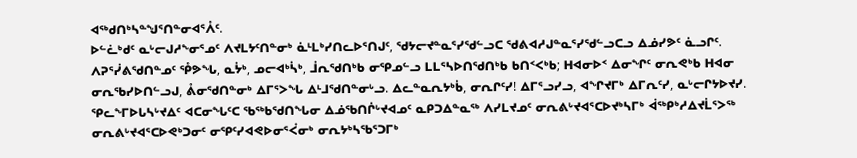ᐊᖅᑯᑎᒃᓴᓐᖑᕐᑎᓐᓂᐊᕐᐰᑦ.
ᐅᓪᓛᒃᑯᑦ ᓇᒡᓕᒍᓱᖕᓂᕐᓄᑦ ᐱᔪᒪᔭᑦᑎᓐᓂᒃ ᓈᒻᒪᒃᓯᑎᓚᐅᕐᑎᒍᑦ, ᖁᔭᓕᔪᓐᓇᕐᓯᖁᓪᓗᑕ ᖁᕕᐊᓱᒍᓐᓇᕐᓯᖁᓪᓗᑕᓗ ᐃᓅᓯᕗᑦ ᓈᓗᒋᑦ.
ᐱᕈᕐᓰᕕᖁᑎᓐᓄᑦ ᕾᕗᖓ, ᓇᔮᒃ, ᓄᓕᐊᒃᓵᒃ, ᒨᕆᖁᑎᒃᑲ ᓂᕿᓄᓪᓗ ᒪᒪᕐᓴᐅᑎᖁᑎᒃᑲ ᑲᑎᑉᐸᒃᑲ; ᕼᐊᓂᐅᑉ ᐃᓂᖏᑦ ᓂᕆᕙᒃᑲ ᕼᐊᓂ ᓂᕆᖃᓯᐅᑎᓪᓗᒍ, ᕔᓂᖁᑎᓐᓂᒃ ᐃᒥᕐᐳᖓ ᐃᒻᒧᖁᑎᓐᓂᒡᓗ. ᐃᓚᓐᓇᕆᔭᒃᑳ, ᓂᕆᒋᑦᓯ! ᐃᒥᕐᓗᓯᓗ, ᐊᖏᔪᒥᒃ ᐃᒥᕆᑦᓯ, ᓇᒡᓕᒋᔭᐅᔪᓯ.
ᕿᓚᖕᒥᐅᒐᓴᒡᔪᐃᑦ ᐊᑕᓂᖓᑦᑕ ᖃᖅᑲᖁᑎᖓᓂ ᐃᓅᖃᑎᒌᒡᔪᐊᓄᑦ ᓇᑭᑐᐃᓐᓇᖅ ᐱᓯᒪᔪᓄᑦ ᓂᕆᕕᒡᔪᐊᕐᑕᐅᔪᒃᓴᒥᒃ ᐋᖅᑭᒃᓱᐃᔪᒫᕐᐳᖅ ᓂᕆᕕᒡᔪᐊᕐᑕᐅᕙᒃᑐᓂᑦ ᓂᕿᑦᓯᐊᕙᐅᓂᕐᐹᓂᒃ ᓂᕆᔭᒃᓴᖃᕐᑐᒥᒃ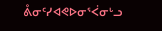ᕔᓂᑦᓯᐊᕙᐅᓂᕐᐹᓂᒡᓗ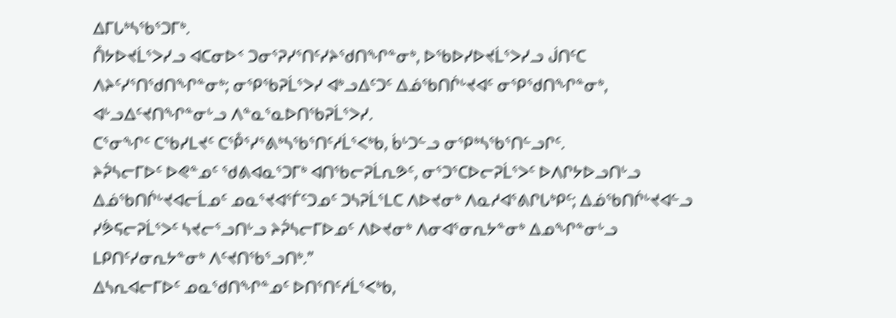ᐃᒥᒐᒃᓴᖃᕐᑐᒥᒃ.
ᑍᔭᐅᔪᒫᕐᐳᓯᓗ ᐊᑕᓂᐅᑉ ᑐᓂᕐᕈᓯᕐᑎᑦᓯᔨᖁᑎᖏᓐᓂᒃ, ᐅᖃᐅᓯᐅᔪᒫᕐᐳᓯᓗ ᒎᑎᑦᑕ ᐱᔨᑦᓯᕐᑎᖁᑎᖏᓐᓂᒃ; ᓂᕿᖃᕈᒫᕐᐳᓯ ᐊᒃᓗᐃᑦᑐᑦ ᐃᓅᖃᑎᒌᒡᔪᐊᑦ ᓂᕿᖁᑎᖏᓐᓂᒃ, ᐊᒡᓗᐃᑦᔪᑎᖏᓐᓂᒡᓗ ᐱᓐᓇᕐᓇᐅᑎᖃᕈᒫᕐᐳᓯ.
ᑕᕐᓂᖏᑦ ᑕᖃᓯᒪᔪᑦ ᑕᕾᕐᓯᕐᕕᒃᓴᖃᕐᑎᑦᓱᒫᕐᐸᒃᑲ, ᑳᒡᑐᓪᓗ ᓂᕿᒃᓴᖃᕐᑎᓪᓗᒋᑦ.
ᔨᕉᓴᓕᒥᐅᑦ ᐅᕙᓐᓄᑦ ᖁᕕᐊᓇᕐᑐᒥᒃ ᐊᑎᖃᓕᕈᒫᕆᕗᑦ, ᓂᕐᑐᕐᑕᐅᓕᕈᒫᕐᐳᑦ ᐅᐱᒋᔭᐅᓗᑎᒡᓗ ᐃᓅᖃᑎᒌᒡᔪᐊᓕᒫᓄᑦ ᓄᓇᕐᔪᐊᕐᒦᑦᑐᓄᑦ ᑐᓴᕈᒫᕐᒪᑕ ᐱᐅᔪᓂᒃ ᐱᓇᓱᐊᕐᕕᒋᒐᒃᑭᑦ; ᐃᓅᖃᑎᒌᒡᔪᐊᓪᓗ ᓯᕘᕋᓕᕈᒫᕐᐳᑦ ᓴᔪᓕᕐᓗᑎᒡᓗ ᔨᕉᓴᓕᒥᐅᓄᑦ ᐱᐅᔪᓂᒃ ᐱᓂᐊᕐᓂᕆᔭᓐᓂᒃ ᐃᓄᖏᓐᓂᒡᓗ ᒪᑭᑎᑦᓯᓂᕆᔭᓐᓂᒃ ᐱᑦᔪᑎᖃᕐᓗᑎᒃ.”
ᐃᓴᕆᐊᓕᒥᐅᑦ ᓄᓇᖁᑎᖏᓐᓄᑦ ᐅᑎᕐᑎᑦᓱᒫᕐᐸᒃᑲ,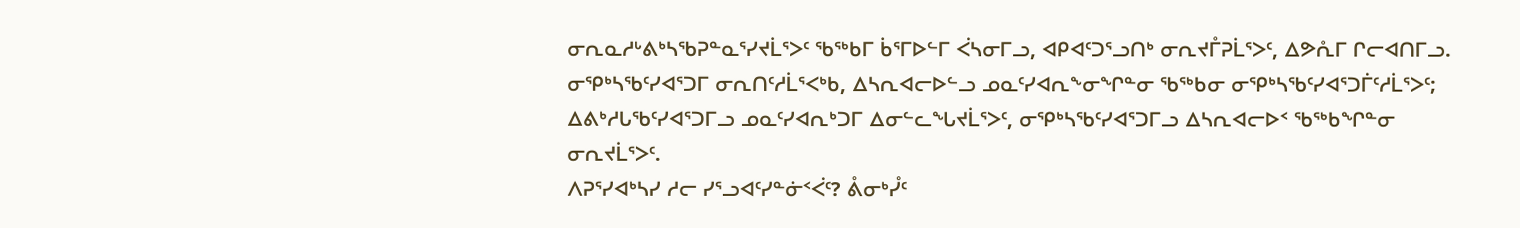ᓂᕆᓇᓱᒡᕕᒃᓴᖃᕈᓐᓇᕐᓯᔪᒫᕐᐳᑦ ᖃᖅᑲᒥ ᑳᕐᒥᐅᓪᒥ ᐹᓴᓂᒥᓗ, ᐊᑭᐊᑦᑐᕐᓗᑎᒃ ᓂᕆᔪᒤᕈᒫᕐᐳᑦ, ᐃᕗᕅᒥ ᒋᓕᐊᑎᒥᓗ.
ᓂᕿᒃᓴᖃᑦᓯᐊᕐᑐᒥ ᓂᕆᑎᑦᓱᒫᕐᐸᒃᑲ, ᐃᓴᕆᐊᓕᐅᓪᓗ ᓄᓇᑦᓯᐊᕆᖕᓂᖏᓐᓂ ᖃᖅᑲᓂ ᓂᕿᒃᓴᖃᑦᓯᐊᕐᑐᒦᑦᓱᒫᕐᐳᑦ; ᐃᕕᒃᓱᒐᖃᑦᓯᐊᕐᑐᒥᓗ ᓄᓇᑦᓯᐊᕆᒃᑐᒥ ᐃᓂᓪᓚᖓᔪᒫᕐᐳᑦ, ᓂᕿᒃᓴᖃᑦᓯᐊᕐᑐᒥᓗ ᐃᓴᕆᐊᓕᐅᑉ ᖃᖅᑲᖏᓐᓂ ᓂᕆᔪᒫᕐᐳᑦ.
ᐱᕈᕐᓯᐊᒃᓴᓯ ᓱᓕ ᓯᕐᓗᐊᑦᓯᓐᓃᑉᐹᑦ? ᕔᓂᒃᓮᑦ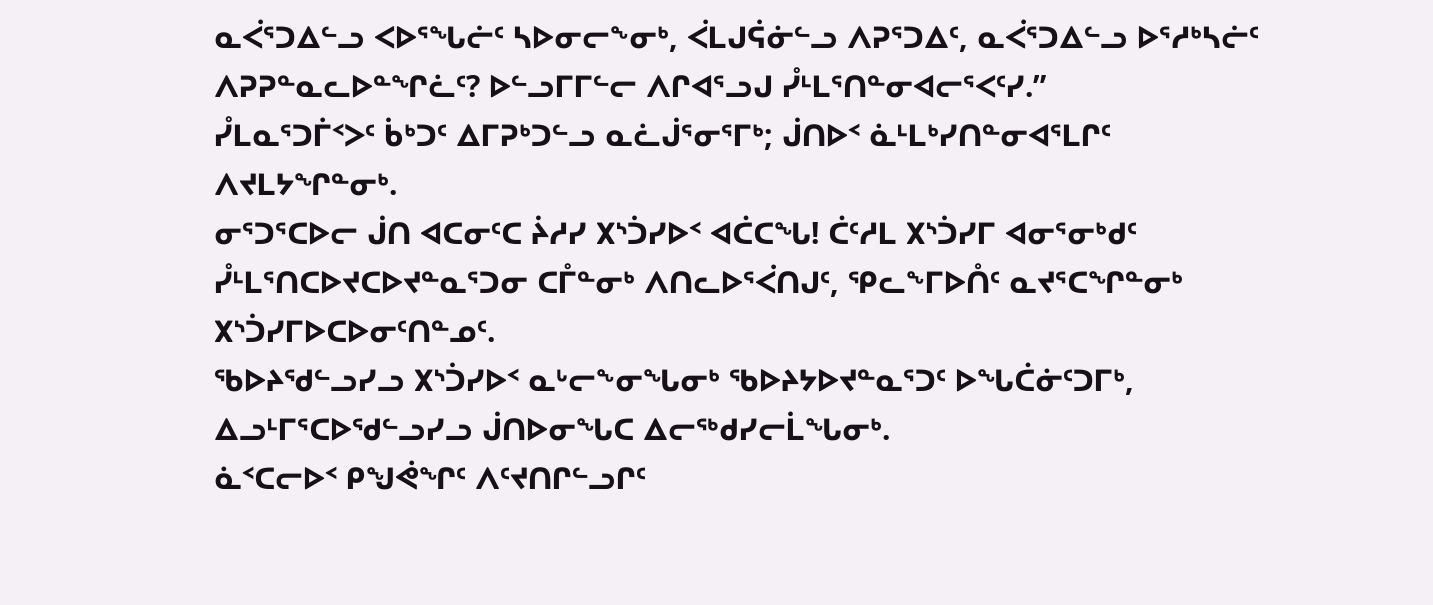ᓇᐹᕐᑐᐃᓪᓗ ᐸᐅᕐᖓᓖᑦ ᓴᐅᓂᓕᖕᓂᒃ, ᐹᒪᒍᕌᓃᓪᓗ ᐱᕈᕐᑐᐃᑦ, ᓇᐹᕐᑐᐃᓪᓗ ᐅᕐᓱᒃᓴᓖᑦ ᐱᕈᕈᓐᓇᓚᐅᓐᖏᓛᑦ? ᐅᓪᓗᒥᒥᓪᓕ ᐱᒋᐊᕐᓗᒍ ᓮᒻᒪᕐᑎᓐᓂᐊᓕᕐᐸᑦᓯ.”
ᓮᒪᓇᕐᑐᒦᑉᐳᑦ ᑳᒃᑐᑦ ᐃᒥᕈᒃᑐᓪᓗ ᓇᓛᒎᕐᓂᕐᒥᒃ; ᒎᑎᐅᑉ ᓈᒻᒪᒃᓯᑎᓐᓂᐊᕐᒪᒋᑦ ᐱᔪᒪᔭᖏᓐᓂᒃ.
ᓂᕐᑐᕐᑕᐅᓕ ᒎᑎ ᐊᑕᓂᑦᑕ ᔩᓱᓯ ᙭ᔅᑑᓯᐅᑉ ᐊᑖᑕᖓ! ᑖᑦᓱᒪ ᙭ᔅᑑᓯᒥ ᐊᓂᕐᓂᒃᑯᑦ ᓮᒻᒪᕐᑎᑕᐅᔪᑕᐅᔪᓐᓇᕐᑐᓂ ᑕᒤᓐᓂᒃ ᐱᑎᓚᐅᕐᐹᑎᒍᑦ, ᕿᓚᖕᒥᐅᑍᑦ ᓇᔪᕐᑕᖏᓐᓂᒃ ᙭ᔅᑑᓯᒥᐅᑕᐅᓂᑦᑎᓐᓄᑦ.
ᖃᐅᔨᖁᓪᓗᓯᓗ ᙭ᔅᑑᓯᐅᑉ ᓇᒡᓕᖕᓂᖓᓂᒃ ᖃᐅᔨᔭᐅᔪᓐᓇᕐᑐᑦ ᐅᖓᑖᓃᑦᑐᒥᒃ, ᐃᓗᒻᒥᕐᑕᐅᖁᓪᓗᓯᓗ ᒎᑎᐅᓂᖓᑕ ᐃᓕᖅᑯᓯᓕᒫᖓᓂᒃ.
ᓈᑉᑕᓕᐅᑉ ᑭᖑᕚᖏᑦ ᐱᑦᔪᑎᒋᓪᓗᒋᑦ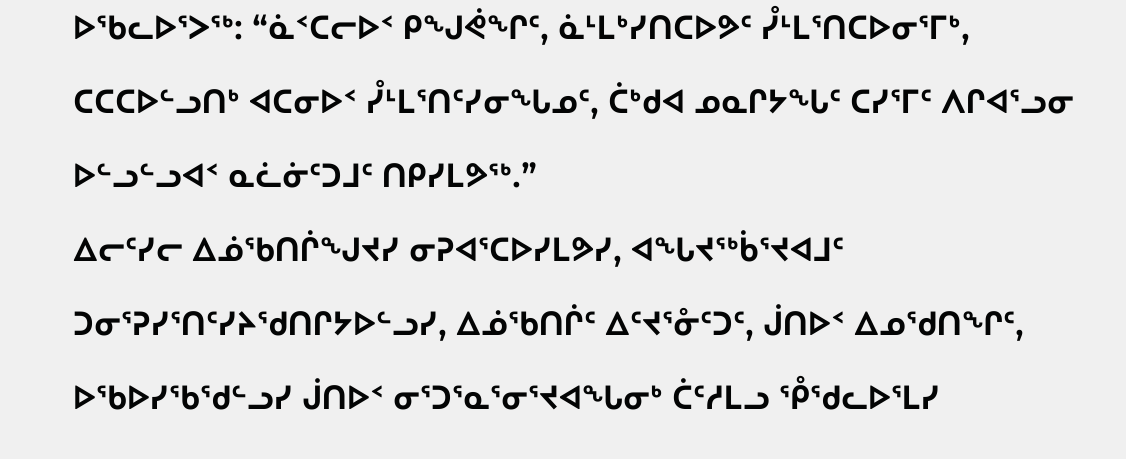ᐅᖃᓚᐅᕐᐳᖅ: “ᓈᑉᑕᓕᐅᑉ ᑭᖑᕚᖏᑦ, ᓈᒻᒪᒃᓯᑎᑕᐅᕗᑦ ᓮᒻᒪᕐᑎᑕᐅᓂᕐᒥᒃ, ᑕᑕᑕᐅᓪᓗᑎᒃ ᐊᑕᓂᐅᑉ ᓮᒻᒪᕐᑎᑦᓯᓂᖓᓄᑦ, ᑖᒃᑯᐊ ᓄᓇᒋᔭᖓᑦ ᑕᓯᕐᒥᑦ ᐱᒋᐊᕐᓗᓂ ᐅᓪᓗᓪᓗᐊᑉ ᓇᓛᓃᑦᑐᒧᑦ ᑎᑭᓯᒪᕗᖅ.”
ᐃᓕᑦᓯᓕ ᐃᓅᖃᑎᒌᖑᔪᓯ ᓂᕈᐊᕐᑕᐅᓯᒪᕗᓯ, ᐊᖓᔪᖅᑳᕐᔪᐊᒧᑦ ᑐᓂᕐᕈᓯᕐᑎᑦᓯᔨᖁᑎᒋᔭᐅᓪᓗᓯ, ᐃᓅᖃᑎᒌᑦ ᐃᑦᔪᕐᓁᑦᑐᑦ, ᒎᑎᐅᑉ ᐃᓄᖁᑎᖏᑦ, ᐅᖃᐅᓯᖃᖁᓪᓗᓯ ᒎᑎᐅᑉ ᓂᕐᑐᕐᓇᕐᓂᕐᔪᐊᖓᓂᒃ ᑖᑦᓱᒪᓗ ᕾᖁᓚᐅᕐᒪᓯ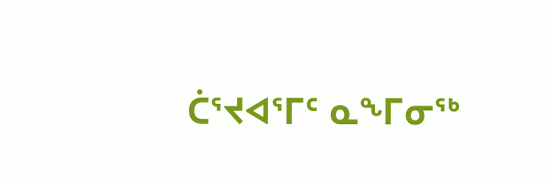ᑖᕐᔪᐊᕐᒥᑦ ᓇᖕᒥᓂᖅ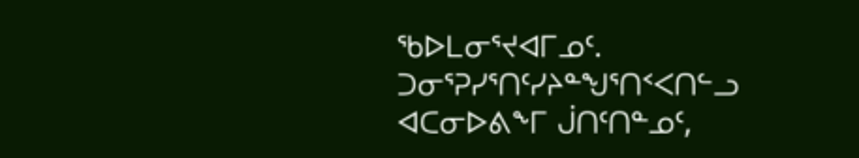ᖃᐅᒪᓂᕐᔪᐊᒥᓄᑦ.
ᑐᓂᕐᕈᓯᕐᑎᑦᓯᔨᓐᖑᕐᑎᑉᐸᑎᓪᓗ ᐊᑕᓂᐅᕕᖕᒥ ᒎᑎᑦᑎᓐᓄᑦ,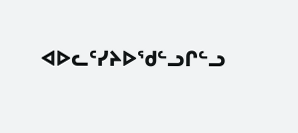ᐊᐅᓚᑦᓯᔨᐅᖁᓪᓗᒋᓪᓗ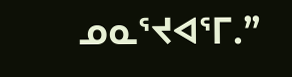ᓄᓇᕐᔪᐊᕐᒥ.”